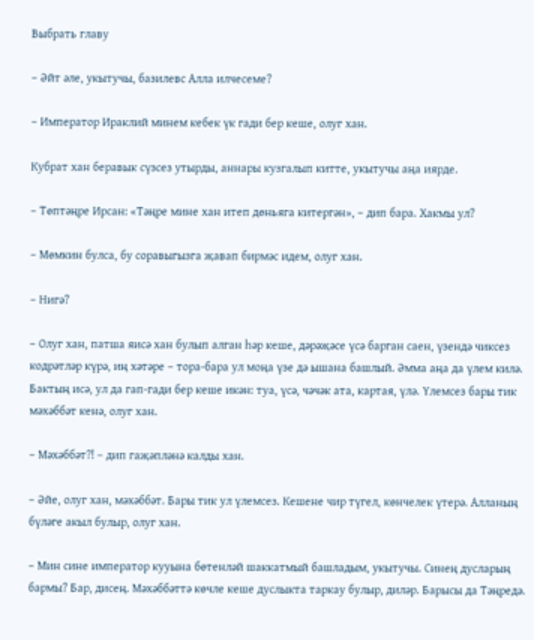Выбрать главу

– Әйт әле, укытучы, базилевс Алла илчесеме?

– Император Ираклий минем кебек үк гади бер кеше, олуг хан.

Кубрат хан беравык сүзсез утырды, аннары кузгалып китте, укытучы аңа иярде.

– Төптәңре Ирсан: «Тәңре мине хан итеп дөньяга китергән», – дип бара. Хакмы ул?

– Мөмкин булса, бу соравыгызга җавап бирмәс идем, олуг хан.

– Нигә?

– Олуг хан, патша яисә хан булып алган һәр кеше, дәрәҗәсе үсә барган саен, үзендә чиксез кодрәтләр күрә, иң хәтәре – тора-бара ул моңа үзе дә ышана башлый. Әмма аңа да үлем килә. Бактың исә, ул да гап-гади бер кеше икән: туа, үсә, чәчәк ата, картая, үлә. Үлемсез бары тик мәхәббәт кенә, олуг хан.

– Мәхәббәт?! – дип гаҗәпләнә калды хан.

– Әйе, олуг хан, мәхәббәт. Бары тик ул үлемсез. Кешене чир түгел, көнчелек үтерә. Алланың бүләге акыл булыр, олуг хан.

– Мин сине император кууына бөтенләй шаккатмый башладым, укытучы. Синең дусларың бармы? Бар, дисең. Мәхәббәттә көчле кеше дуслыкта таркау булыр, диләр. Барысы да Тәңредә.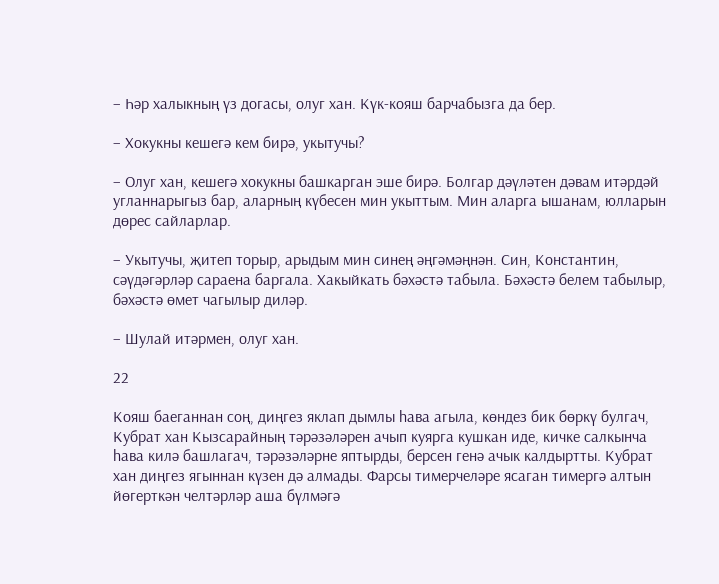– Һәр халыкның үз догасы, олуг хан. Күк-кояш барчабызга да бер.

– Хокукны кешегә кем бирә, укытучы?

– Олуг хан, кешегә хокукны башкарган эше бирә. Болгар дәүләтен дәвам итәрдәй угланнарыгыз бар, аларның күбесен мин укыттым. Мин аларга ышанам, юлларын дөрес сайларлар.

– Укытучы, җитеп торыр, арыдым мин синең әңгәмәңнән. Син, Константин, сәүдәгәрләр сараена баргала. Хакыйкать бәхәстә табыла. Бәхәстә белем табылыр, бәхәстә өмет чагылыр диләр.

– Шулай итәрмен, олуг хан.

22

Кояш баеганнан соң, диңгез яклап дымлы һава агыла, көндез бик бөркү булгач, Кубрат хан Кызсарайның тәрәзәләрен ачып куярга кушкан иде, кичке салкынча һава килә башлагач, тәрәзәләрне яптырды, берсен генә ачык калдыртты. Кубрат хан диңгез ягыннан күзен дә алмады. Фарсы тимерчеләре ясаган тимергә алтын йөгерткән челтәрләр аша бүлмәгә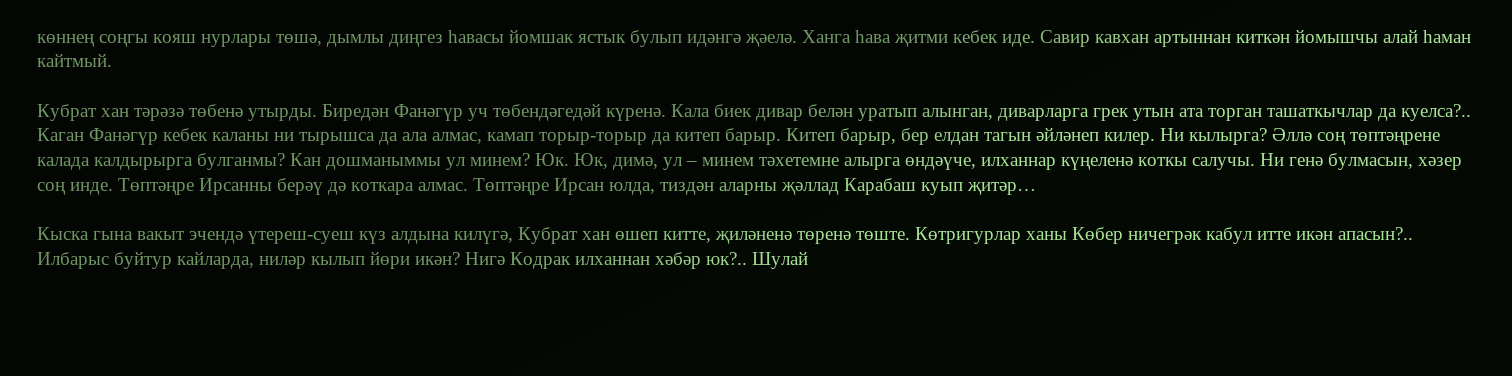көннең соңгы кояш нурлары төшә, дымлы диңгез һавасы йомшак ястык булып идәнгә җәелә. Ханга һава җитми кебек иде. Савир кавхан артыннан киткән йомышчы алай һаман кайтмый.

Кубрат хан тәрәзә төбенә утырды. Биредән Фанәгүр уч төбендәгедәй күренә. Кала биек дивар белән уратып алынган, диварларга грек утын ата торган ташаткычлар да куелса?.. Каган Фанәгүр кебек каланы ни тырышса да ала алмас, камап торыр-торыр да китеп барыр. Китеп барыр, бер елдан тагын әйләнеп килер. Ни кылырга? Әллә соң төптәңрене калада калдырырга булганмы? Кан дошманыммы ул минем? Юк. Юк, димә, ул – минем тәхетемне алырга өндәүче, илханнар күңеленә коткы салучы. Ни генә булмасын, хәзер соң инде. Төптәңре Ирсанны берәү дә коткара алмас. Төптәңре Ирсан юлда, тиздән аларны җәллад Карабаш куып җитәр…

Кыска гына вакыт эчендә үтереш-суеш күз алдына килүгә, Кубрат хан өшеп китте, җиләненә төренә төште. Көтригурлар ханы Көбер ничегрәк кабул итте икән апасын?.. Илбарыс буйтур кайларда, ниләр кылып йөри икән? Нигә Кодрак илханнан хәбәр юк?.. Шулай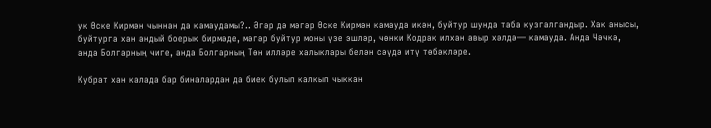ук Өске Кирмән чыннан да камаудамы?.. Әгәр дә мәгәр Өске Кирмән камауда икән, буйтур шунда таба кузгалгандыр. Хак анысы, буйтурга хан андый боерык бирмәде, мәгәр буйтур моны үзе эшләр, чөнки Кодрак илхан авыр хәлдә— камауда. Анда Чәчкә, анда Болгарның чиге, анда Болгарның Төн илләре халыклары белән сәүдә итү төбәкләре.

Кубрат хан калада бар биналардан да биек булып калкып чыккан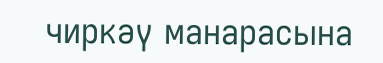чиркәү манарасына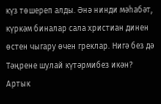күз төшереп алды. Әнә нинди мәһабәт, күркәм биналар сала христиан динен өстен чыгару өчен греклар. Нигә без дә Тәңрене шулай күтәрмибез икән? Артык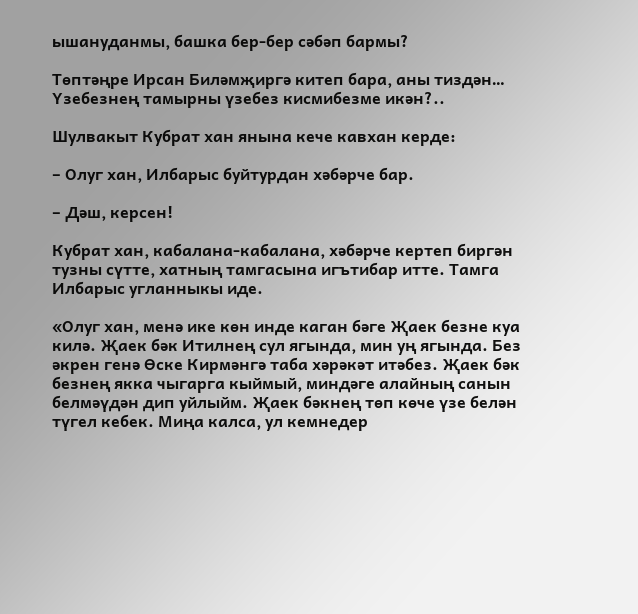ышануданмы, башка бер-бер сәбәп бармы?

Төптәңре Ирсан Биләмҗиргә китеп бара, аны тиздән… Үзебезнең тамырны үзебез кисмибезме икән?..

Шулвакыт Кубрат хан янына кече кавхан керде:

– Олуг хан, Илбарыс буйтурдан хәбәрче бар.

– Дәш, керсен!

Кубрат хан, кабалана-кабалана, хәбәрче кертеп биргән тузны сүтте, хатның тамгасына игътибар итте. Тамга Илбарыс угланныкы иде.

«Олуг хан, менә ике көн инде каган бәге Җаек безне куа килә. Җаек бәк Итилнең сул ягында, мин уң ягында. Без әкрен генә Өске Кирмәнгә таба хәрәкәт итәбез. Җаек бәк безнең якка чыгарга кыймый, миндәге алайның санын белмәүдән дип уйлыйм. Җаек бәкнең төп көче үзе белән түгел кебек. Миңа калса, ул кемнедер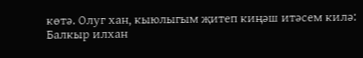көтә. Олуг хан, кыюлыгым җитеп киңәш итәсем килә: Балкыр илхан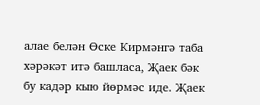алае белән Өске Кирмәнгә таба хәрәкәт итә башласа, Җаек бәк бу кадәр кыю йөрмәс иде. Җаек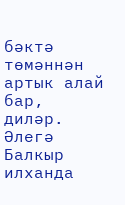бәктә төмәннән артык алай бар, диләр. Әлегә Балкыр илханда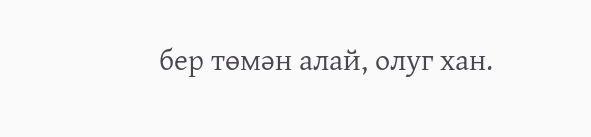бер төмән алай, олуг хан.